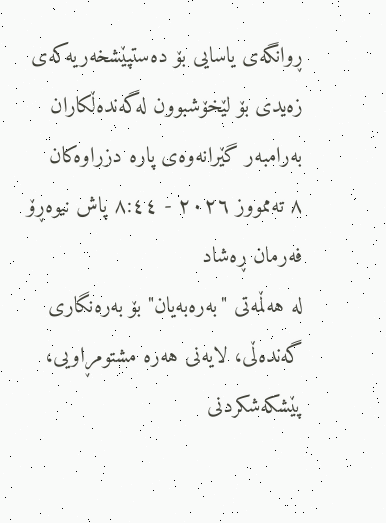ڕوانگەی یاسایی بۆ دەستپێشخەریەکەی زەیدی بۆ لێخۆشبوون لەگەندەڵکاران بەرامبەر گێرانەوەی پارە دزراوەکان
٨ تەممووز ٢٠٢٦ - ٨:٤٤ پاش نیوەڕۆ
فەرمان ڕەشاد
لە هەڵمەتی "بەرەبەیان" بۆ بەرەنگاری گەندەڵی، لایەنی هەرە مشتومڕاویی، پێشکەشکردنی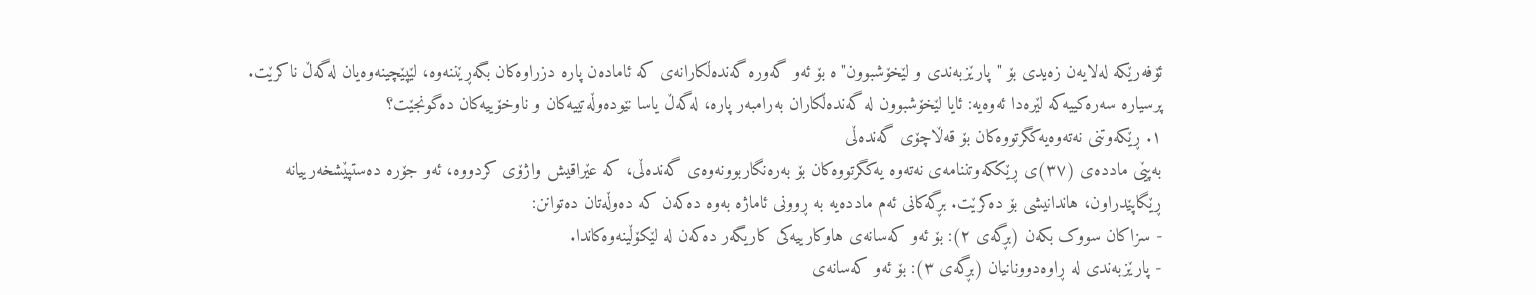ئۆفەرێکە لەلایەن زەیدی بۆ "پارێزبەندی و لێخۆشبوون"ە بۆ ئەو گەورە گەندەڵکارانەی کە ئامادەن پارە دزراوەکان بگەڕێننەوە، لێپێچینەوەیان لەگەڵ ناکرێت.
پرسیارە سەرەکییەکە لێرەدا ئەوەیە: ئایا لێخۆشبوون لە گەندەڵکاران بەرامبەر پارە، لەگەڵ یاسا نێودەوڵەتییەکان و ناوخۆییەکان دەگونجێت؟
١. ڕێکەوتنی نەتەوەیەکگرتووەکان بۆ قەڵاچۆی گەندەڵی
بەپێی ماددەی (٣٧)ی ڕێککەوتننامەی نەتەوە یەکگرتووەکان بۆ بەرەنگاربوونەوەی گەندەڵی، کە عێراقیش واژۆی کردووە، ئەو جۆرە دەستپێشخەرییانە ڕێگاپێدراون، هاندانیشی بۆ دەکرێت. بڕگەکانی ئەم ماددەیە بە ڕوونی ئاماژە بەوە دەکەن کە دەوڵەتان دەتوانن:
- سزاکان سووک بکەن (بڕگەی ٢): بۆ ئەو کەسانەی هاوکارییەکی کاریگەر دەکەن لە لێکۆڵینەوەکاندا.
- پارێزبەندی لە ڕاوەدوونانیان (بڕگەی ٣): بۆ ئەو کەسانەی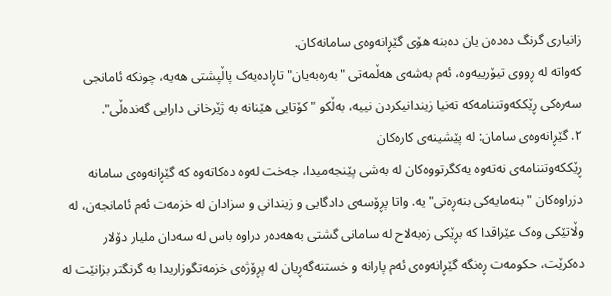زانیاری گرنگ دەدەن یان دەبنە هۆی گێڕانەوەی سامانەکان.
کەواتە لە ڕووی تیۆرییەوە، ئەم بەشەی هەڵمەتی "بەرەبەیان" تاڕادەیەک پاڵپشتی هەیە، چونکە ئامانجی سەرەکی ڕێککەوتننامەکە تەنیا زیندانیکردن نییە، بەڵکو "کۆتایی هێنانە بە ژێرخانی دارایی گەندەڵی".
٢. گێڕانەوەی سامان: لە پێشینەی کارەکان
ڕێککەوتننامەی نەتەوە یەکگرتووەکان لە بەشی پێنجەمیدا، جەخت لەوە دەکاتەوە کە گێڕانەوەی سامانە دزراوەکان "بنەمایەکی بنەڕەتی"یە. واتا پڕۆسەی دادگایی و زیندانی و سزادان لە خزمەت ئەم ئامانجەن، لە وڵاتێکی وەک عێراقدا کە بڕێکی زەبەلاح لە سامانی گشتی بەهەدەر دراوە باس لە سەدان ملیار دۆلار دەکرێت، حکومەت ڕەنگە گێڕانەوەی ئەم پارانە و خستنەگەڕیان لە پڕۆژەی خزمەتگوزاریدا بە گرنگتر بزانێت لە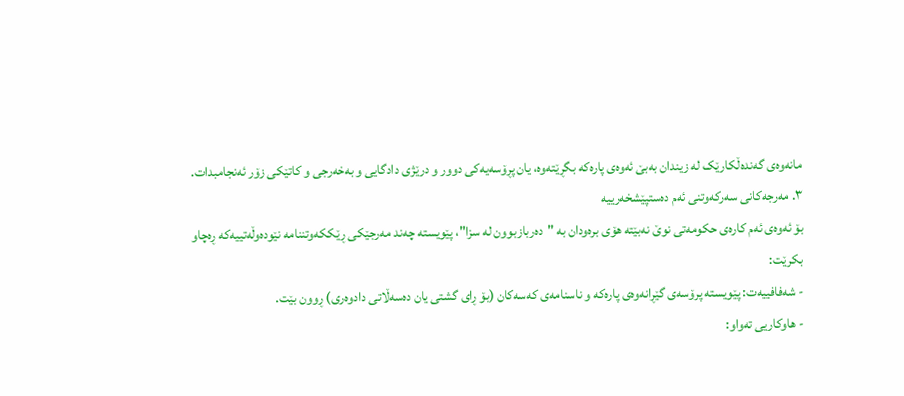مانەوەی گەندەڵکارێک لە زیندان بەبێ ئەوەی پارەکە بگڕێتەوە، یان پڕۆسەیەکی دوور و درێژی دادگایی و بەخەرجی و کاتێکی زۆر ئەنجامبدات.
٣. مەرجەکانی سەرکەوتنی ئەم دەستپێشخەرییە
بۆ ئەوەی ئەم کارەی حکومەتی نوێ نەبێتە هۆی برەودان بە "دەربازبوون لە سزا"، پێویستە چەند مەرجێکی ڕێککەوتننامە نێودەوڵەتییەکە ڕەچاو بکرێت:
- شەفافییەت: پێویستە پرۆسەی گێڕانەوەی پارەکە و ناسنامەی کەسەکان (بۆ ڕای گشتی یان دەسەڵاتی دادوەری) ڕوون بێت.
- هاوکاریی تەواو: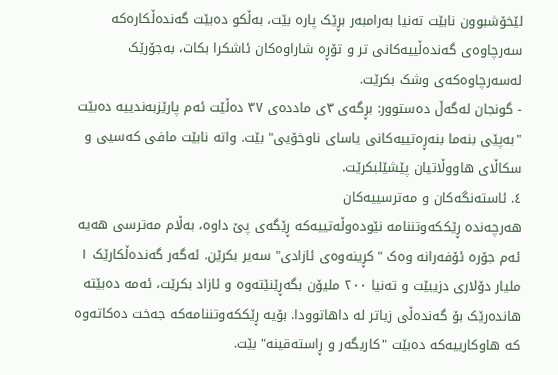لێخۆشبوون نابێت تەنیا بەرامبەر بڕێک پارە بێت، بەڵکو دەبێت گەندەڵکارەکە سەرچاوەی گەندەڵییەکانی تر و تۆڕە شاراوەکان ئاشکرا بکات، بەجۆرێک لەسەرچاوەکەی وشک بکرێت.
- گونجان لەگەڵ دەستوور: بڕگەی ٣ی ماددەی ٣٧ دەڵێت ئەم پارێزبەندییە دەبێت "بەپێی بنەما بنەڕەتییەکانی یاسای ناوخۆیی" بێت. واتە نابێت مافی کەسیی و سکاڵای هاووڵاتیان پێشێلبکرێت.
٤. ئاستەنگەکان و مەترسییەکان
هەرچەندە ڕێککەوتننامە نێودەوڵەتییەکە ڕێگەی پێ داوە، بەڵام مەترسی هەیە ئەم جۆرە ئۆفەرانە وەک "کڕینەوەی ئازادی" سەیر بکرێن. ئەگەر گەندەڵکارێک ١ ملیار دۆلاری دزیبێت و تەنیا ٢٠٠ ملیۆن بگەڕێنێتەوە و ئازاد بکرێت، ئەمە دەبێتە هاندەرێک بۆ گەندەڵی زیاتر لە داهاتوودا. بۆیە ڕێککەوتننامەکە جەخت دەکاتەوە کە هاوکارییەکە دەبێت "کاریگەر و ڕاستەقینە" بێت.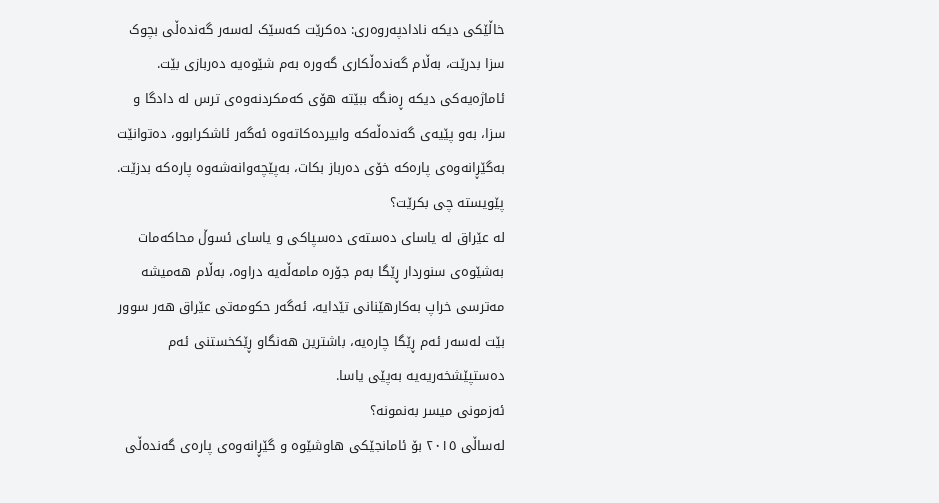خاڵێکی دیکە نادادپەروەری: دەکرێت کەسێک لەسەر گەندەڵی بچوک سزا بدرێت، بەڵام گەندەڵکاری گەورە بەم شێوەیە دەربازی بێت.
ئاماژەیەکی دیکە ڕەنگە ببێتە هۆی کەمکردنەوەی ترس لە دادگا و سزا، بەو پێیەی گەندەڵەکە وابیردەکاتەوە ئەگەر ئاشکرابوو، دەتوانێت بەگێڕانەوەی پارەکە خۆی دەرباز بکات، بەپێچەوانەشەوە پارەکە بدزێت.
پێویستە چی بکرێت؟
لە عێراق لە یاسای دەستەی دەسپاکی و یاسای ئسوڵ محاکەمات بەشێوەی سنوردار ڕێگا بەم جۆرە مامەڵەیە دراوە، بەڵام هەمیشە مەترسی خراپ بەکارهێنانی تێدایە، ئەگەر حکومەتی عێراق هەر سوور بێت لەسەر ئەم ڕێگا چارەیە، باشترین هەنگاو ڕێکخستنی ئەم دەستپێشخەریەیە بەپێی یاسا.
ئەزمونی میسر بەنمونە؟
لەساڵی ۲۰۱٥ بۆ ئامانجێکی هاوشێوە و گێڕانەوەی پارەی گەندەڵی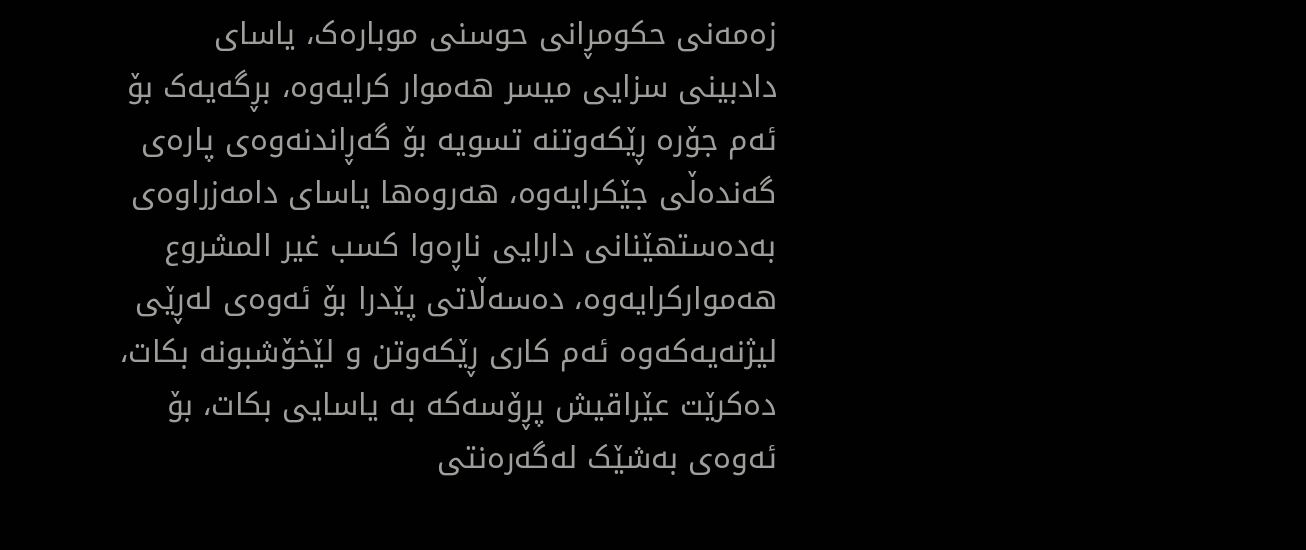زەمەنی حکومڕانی حوسنی موبارەک، یاسای دادبینی سزایی میسر هەموار کرایەوە، بڕگەیەک بۆ ئەم جۆرە ڕێکەوتنە تسویە بۆ گەڕاندنەوەی پارەی گەندەڵی جێکرایەوە، هەروەها یاسای دامەزراوەی بەدەستهێنانی دارایی ناڕەوا کسب غیر المشروع هەموارکرایەوە، دەسەڵاتی پێدرا بۆ ئەوەی لەڕێی لیژنەیەکەوە ئەم کاری ڕێکەوتن و لێخۆشبونە بکات، دەکرێت عێراقیش پڕۆسەکە بە یاسایی بکات، بۆ ئەوەی بەشێک لەگەرەنتی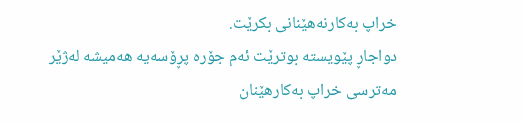خراپ بەکارنەهێنانی بکرێت.
دواجاڕ پێویستە بوترێت ئەم جۆرە پڕۆسەیە هەمیشە لەژێر مەترسی خراپ بەکارهێنان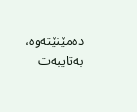دەمێنێتەوە، بەتایبەت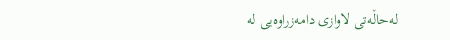لەحاڵەتی لاوازی دامەزراوەیی لە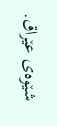شێوەی عێراق.